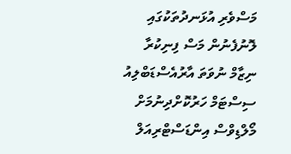މަސްވެރި އުޅަނދުތަކުގައި ލޮނުފެނުން މަސް ފިނިކުރާ ނިޒާމް ނުވަތަ އާރުއެސްޑަބްލިއު ސިސްޓަމް ހަރުކޮށްދިނުމަށް މޯލްޑިވްސް އިންޑަސްޓްރިއަލް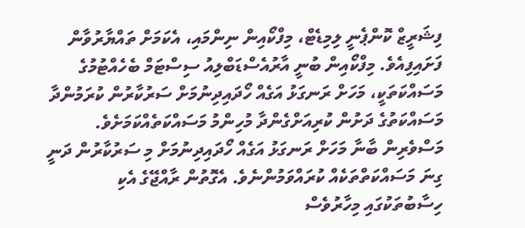ފިޝަރީޒް ކޮންޕެނީ ލިމިޑެޓް، މިފްކޯއިން ނިންމައި، އެކަމަށް ތައްޔާރުވާން ފަށައިފިއެވެ. މިފްކޯއިން ބުނީ އާރުއެސްޑަބްލިއު ސިސްޓަމް ބެހެއްޓުމުގެ މަސައްކަތަކީ، މަހަށް ރަނގަޅު އަގެއް ހޯދައިދިނުމަށް ސަރުކާރުން ކުރަމުންދާ މަސައްކަތުގެ ދަށުން ކުރިއަށްގެންދާ މުހިންމު މަސައްކަތެއްކަމަށެވެ.
މަސްވެރިން ބާނާ މަހަށް ރަނގަޅު އަގެއް ހޯދައިދިނުމަށް މި ސަރުކާރުން ދަނީ ގިނަ މަސައްކަތްތަކެއް ކުރައްވަމުންނެވެ. އެގޮތުން ރާއްޖޭގެ އެކި ހިސާބުތަކުގައި މިހާރުވެސް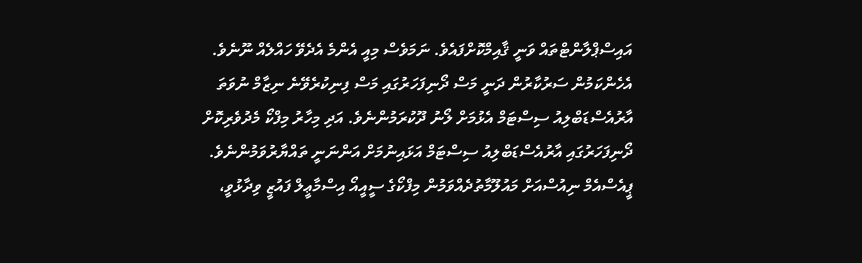އައިސްޕްލާންޓްތައް ވަނީ ޤާއިމްކޮށްފައެވެ. ނަމަވެސް މިއީ އެންމެ އެދެވޭ ހައްލެއް ނޫނެވެ. އެހެންކަމުން ސަރުކާރުން ދަނީ މަސް ދޯނިފަހަރުގައި މަސް ފިނިކުރެވޭނެ ނިޒާމް ނުވަތަ އާރުއެސްޑަބްލިއު ސިސްޓަމް އެޅުމަށް ލޯނު ދޫކުރަމުންނެވެ. އަދި މިހާރު މިފްކޯ މެދުވެރިކޮށް ދޯނިފަހަރުގައި އާރުއެސްޑަބްލިއު ސިސްޓަމް އަޅައިނުމަށް އަންނަނީ ތައްޔާރުވަމުންނެވެ.
ޕީއެސްއެމް ނިއުސްއަށް މައުލޫމާތުދެއްވަމުން މިފްކޯގެ ސީއީއޯ އިސްމާޢީލް ފައުޒީ ވިދާޅުވީ،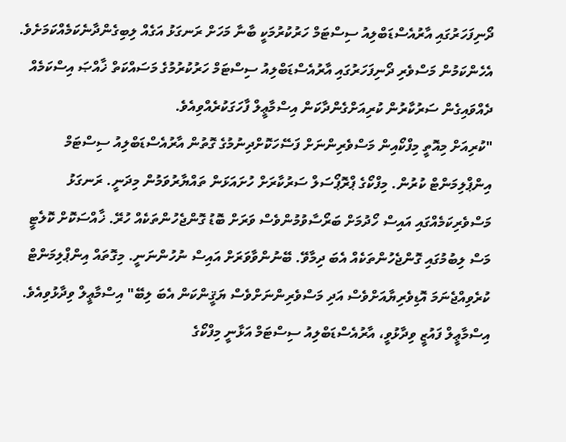ދޯނިފަހަރުގައި އާރުއެސްޑަބްލިއު ސިސްޓަމް ހަރުކުރުމަކީ ބާނާ މަހަށް ރަނގަޅު އަގެއް ލިބިގެންދާނެކަމެއްކަމަށެވެ. އެހެންކަމުން މަސްވެރި ދޯނިފަހަރުގައި އާރުއެސްޑަބްލިއު ސިސްޓަމް ހަރުކުރުމުގެ މަސައްކަތް ޚާއްޞަ އިސްކަމެއް ދެއްވައިގެން ސަރުކާރުން ކުރިއަށްގެންދާކަން އިސްމާޢީލް ފާހަގަކުރެއްވިއެވެ.
"ކުރިއަށް މިއޮތީ މިފްކޯއިން މަސްވެރިންނަށް ފަސޭހަކޮށްދިނުމުގެ ގޮތުން އާރުއެސްޑަބްލިއު ސިސްޓަމް އިންޕްލިމަންޓް ކުރުން. މިފްކޯގެ ޕްރޮޕޯސަލް ސަރުކާރަށް ހުށައަޅަން ތައްޔާރުވަމުން މިދަނީ. ރަނގަޅު މަސްވެރިކަމެއްގައި އައިސް ހޯދުމަށް ބަރޯސާވުމުންވެސް ވަރަށް ބޮޑު ގޮންޖެހުންތަކެއް ހުރޭ. ޚާއްސަކޮށް ކޮލެޓީ މަސް ލިބުމުގައި ގޮންޖެހުންތަކެއް އެބަ ދިމާވޭ. ބޭނުންވާވަރަށް އައިސް ނުހުންނަނީ. މިގޮތައް އިންޕްލިމަންޓް ކުރެވިއްޖެނަމަ އޮޑިވެރިޔާއަށްވެސް އަދި މަސްވެރިންނަށްވެސް ޔަޤީންކަން އެބަ ލިބޭ" އިސްމާޢީލް ވިދާޅުވިއެވެ.
އިސްމާޢީލް ފައުޒީ ވިދާޅުވީ، އާރުއެސްޑަބްލިއު ސިސްޓަމް އަޅާނީ މިފްކޯގެ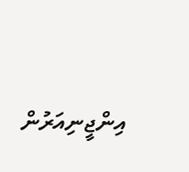އިންޖީނިއަރުން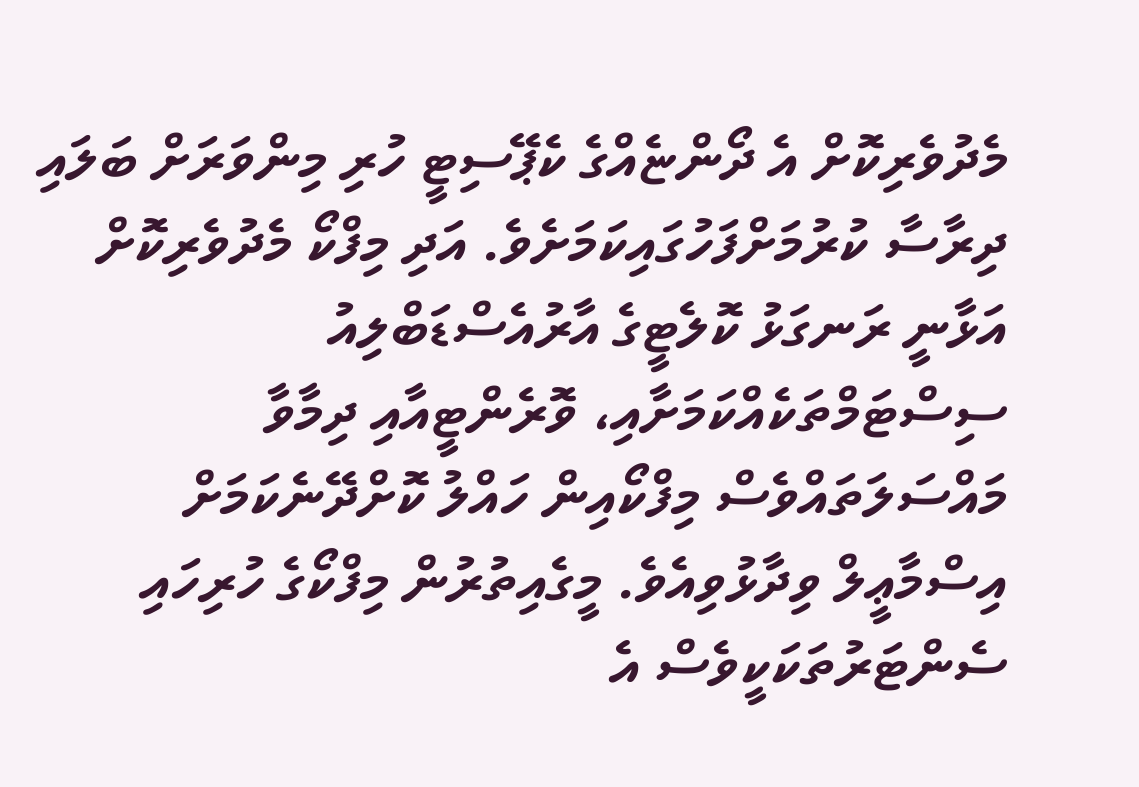މެދުވެރިކޮށް އެ ދޯންޏެއްގެ ކެޕޭސިޓީ ހުރި މިންވަރަށް ބަލައި ދިރާސާ ކުރުމަށްފަހުގައިކަމަށެވެ. އަދި މިފްކޯ މެދުވެރިކޮށް އަޅާނީ ރަނގަޅު ކޮލެޓީގެ އާރުއެސްޑަބްލިއު ސިސްޓަމްތަކެއްކަމަށާއި، ވޮރެންޓީއާއި ދިމާވާ މައްސަލަތައްވެސް މިފްކޯއިން ހައްލު ކޮށްދޭނެކަމަށް އިސްމާޢީލް ވިދާޅުވިއެވެ. މީގެއިތުރުން މިފްކޯގެ ހުރިހައި ސެންޓަރުތަކަކީވެސް އެ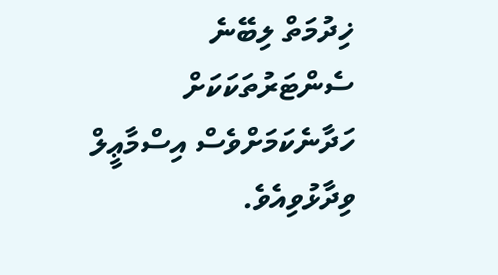ޚިދުމަތް ލިބޭނެ ސެންޓަރުތަކަކަށް ހަދާނެކަމަށްވެސް އިސްމާޢީލް ވިދާޅުވިއެވެ.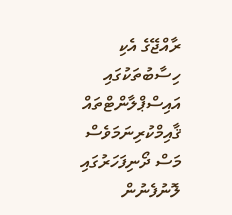ރާއްޖޭގެ އެކި ހިސާބުތަކުގައި އައިސްޕްލާންޓްތައް ޤާއިމްކުރިނަމަވެސް މަސް ދޯނިފަހަރުގައި ލޮނުފެނުން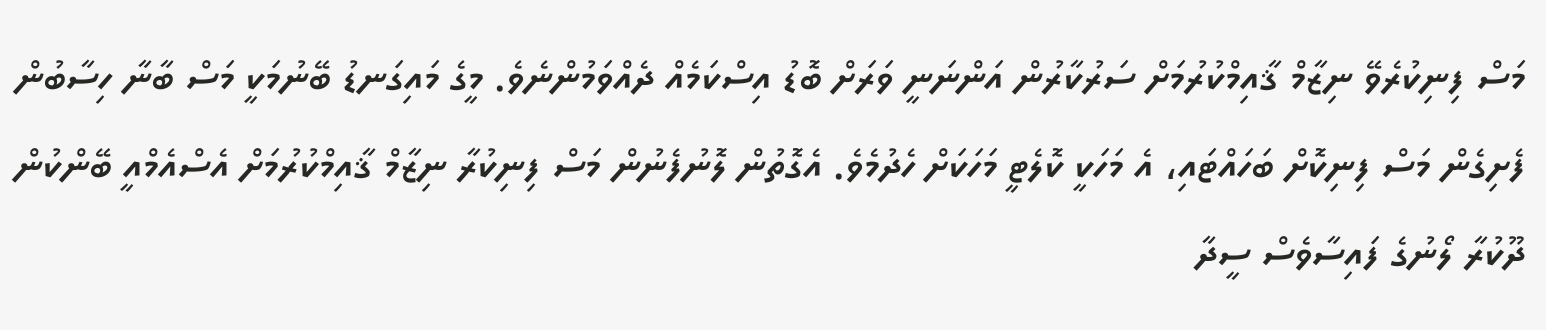މަސް ފިނިކުރެވޭ ނިޒާމް ޤާއިމްކުރުމަށް ސަރުކާރުން އަންނަނީ ވަރަށް ބޮޑު އިސްކަމެއް ދެއްވަމުންނެވެ. މީގެ މައިގަނޑު ބޭނުމަކީ މަސް ބާނާ ހިސާބުން ފެށިގެން މަސް ފިނިކޮށް ބަހައްޓައި، އެ މަހަކީ ކޮލެޓީ މަހަކަށް ހެދުމެވެ. އެގޮތުން ލޮނުފެނުން މަސް ފިނިކުރާ ނިޒާމް ޤާއިމްކުރުމަށް އެސްއެމްއީ ބޭންކުން ދޫކުރާ ލޯނުގެ ފައިސާވެސް ސީދާ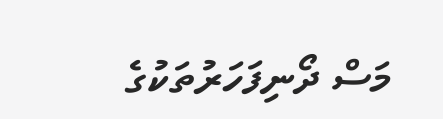މަސް ދޯނިފަހަރުތަކުގެ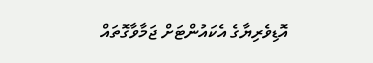އޮޑިވެރިޔާގެ އެކައުންޓަށް ޖަމާވާގޮތައް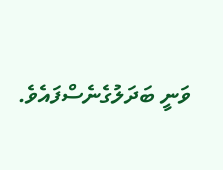ވަނީ ބަދަލުގެނެސްފައެވެ.